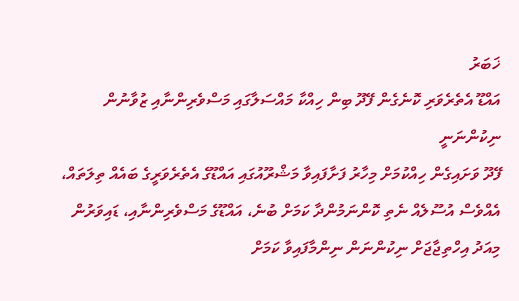ޚަބަރު
އައްޑޫ އެތެރެވަރި ކޮނެގެން ފޭދޫ ބިން ހިއްކާ މައްސަލާގައި މަސްވެރިންނާއި ޒުވާނުން ނިކުންނަނީ
ފޭދޫ ވަށައިގެން ހިއްކުމަށް މިހާރު ފަށާފައިވާ މަޝްރޫއުގައި އައްޑޫގެ އެތެރެވަރީގެ ބައެއް ތިލަތައް، އެއްވެސް އުސޫލެއް ނެތި ކޮންނަމުންދާ ކަމަށް ބުނެ، އައްޑޫގެ މަސްވެރިންނާއި، ޑައިވަރުން މިއަދު އިހްތިޖާޖަށް ނިކުންނަން ނިންމާފައިވާ ކަމަށް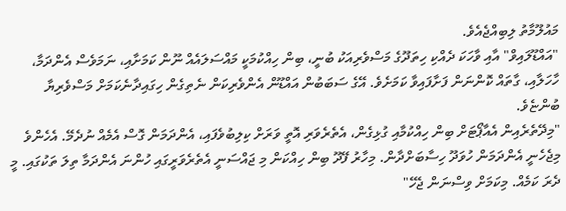މައުލޫމާތު ލިބިއްޖެއެވެ.
"އައްޑޫލައިވް" އާއި ވާހަކަ ދެއްކި ހިތަދޫގެ މަސްވެރިއަކު ބުނީ، ބިން ހިއްކުމަކީ މައްސަލައެއް ނޫން ކަމަށާއި، ނަމަވެސް އެންދަމާ، ހާހަލާއި، ގާތައް ކޮންނަން ފަށާފައިވާ ކަމަށެވެ. އޭގެ ސަބަބުން އައްޑޫން އެންވެރިކަން ނެތިގެން ހިގައިދާނެކަމަށް މަސްވެރިޔާ ބުންޏެވެ.
"މިދޭތެރެއިން އެއާޕޯޓަށް ބިން ހިއްކުމާއި ގުޅިގެން، އެތެރެވަރި އޮތީ ވަރަށް ކިލިބުވެފައި، އެންދަމަން ގޮސް އެމެއް ނުދެމޭ. އެހެންވެ މިޖެހެނީ އެންދަމަން ހުވަދޫ ހިސާބަށްދާން. މިހާރު ފޭދޫ ބިން ހިއްކަން މި ޖައްސަނީ އެތެރެވަރީގައި ހުންނަ އެންދަމާ ތިލަ ތަކުގައި. މީ ދެރަ ކަމެއް. މިކަމަށް ވިސްނަން ޖެހޭ"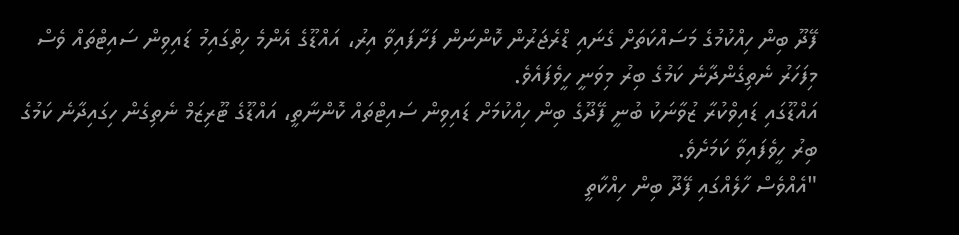ފޭދޫ ބިން ހިއްކުމުގެ މަސައްކަތަށް ގެނައި ޑްރެޖަރުން ކޮންނަން ފަށާފައިވާ އިރު، އައްޑޫގެ އެންމެ ހިތްގައިމު ޑައިވިން ސައިޓްތައް ވެސް މިފަހަރު ނެތިގެންދާނެ ކަމުގެ ބިރު މިވަނީ ހީވެފައެވެ.
އައްޑޫގައި ޑައިވްކުރާ ޒުވާނަކު ބުނީ ފޭދޫގެ ބިން ހިއްކުމަށް ޑައިވިން ސައިޓްތައް ކޮންނާތީ، އައްޑޫގެ ޓޫރިޒަމް ނެތިގެން ހިގައިދާނެ ކަމުގެ ބިރު ހީވެފައިވާ ކަމަށެވެ.
"އެއްވެސް ހާލެއްގައި ފޭދޫ ބިން ހިއްކާތީ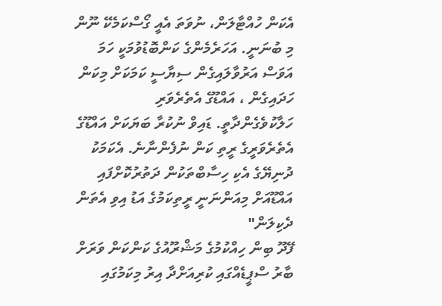އެކަން ހުއްޓާލަން، ނުވަތަ އެއީ ގޯސްކަމެކޭ ނޫން މި ބުނަނީ. އަހަރެމެންގެ ކަންބޮޑުވުމަކީ ހަމަ އަވަސް އަރުވާލައިގެން ސިޔާސީ ކަމަކަށް މިކަން ހަދައިގެން ، އައްޑޫގެ އެތެރެވަރި ހަލާކުވެގެންދާތީ. ޑައިވް ނުކުރާ ބަޔަކަށް އައްޑޫގެ އެތެރެވަރީގެ ރީތި ކަން ނުފެންނާނެ. އެކަމަކު ދުނިޔޭގެ އެކި ހިސާބްތަކުން ދަތުރުކޮށްފައި އައްޑޫއަށް މިއަންނަނީ ރީތިކަމުގެ އަޑު އިވި އެތަން ދެކިލަން"
ފޭދޫ ބިން ހިއްކުމުގެ މަޝްރޫއުގެ ކަންކަން ވަރަށް ބާރު ސްޕީޑެއްގައި ކުރިއަށްދާ އިރު މިކަމުގައި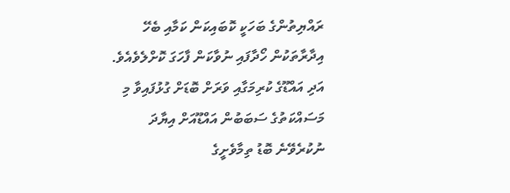ރައްޔިތުންގެ ބަހަކީ ކޮބައިކަން ކަމާއި ބެހޭ އިދާރާތަކުން ހޯދާފައި ނުވާކަން ފާހަގަ ކޮށްލެވެއެވެ. އަދި އައްޑޫގެ ކުރިމަގާއި ވަރަށް ބޮޑަށް ގުޅުފައިވާ މި މަސައްކަތުގެ ސަބަބުން އައްޑޫއަށް އިޔާދަ ނުކުރެވޭނެ ބޮޑު ތިމާވެށީގެ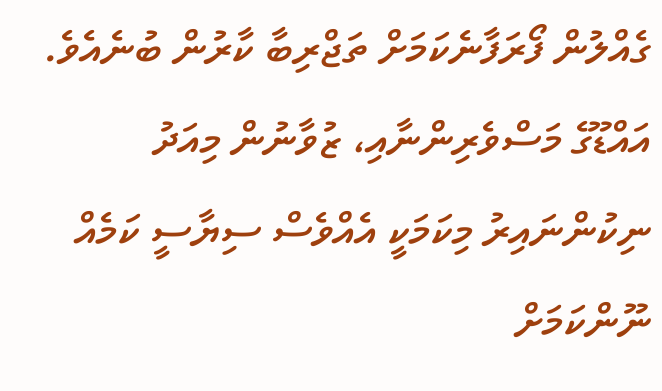ގެއްލުން ފޯރަފާނެކަމަށް ތަޖްރިބާ ކާރުން ބުނެއެވެ.
އައްޑޫގެ މަސްވެރިންނާއި، ޒުވާނުން މިއަދު ނިކުންނައިރު މިކަމަކީ އެއްވެސް ސިޔާސީ ކަމެއް ނޫންކަމަށް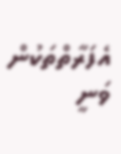އެފަރާތްތަކުން ވަނީ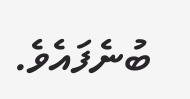ބުނެފައެވެ.